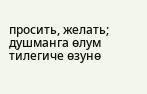просить, желать; душманга өлум тилегиче өзунө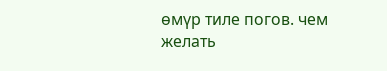өмүр тиле погов. чем желать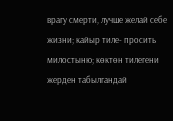врагу смерти, лучше желай себе жизни; кайыр тиле- просить милостыню; көктөн тилегени жерден табылгандай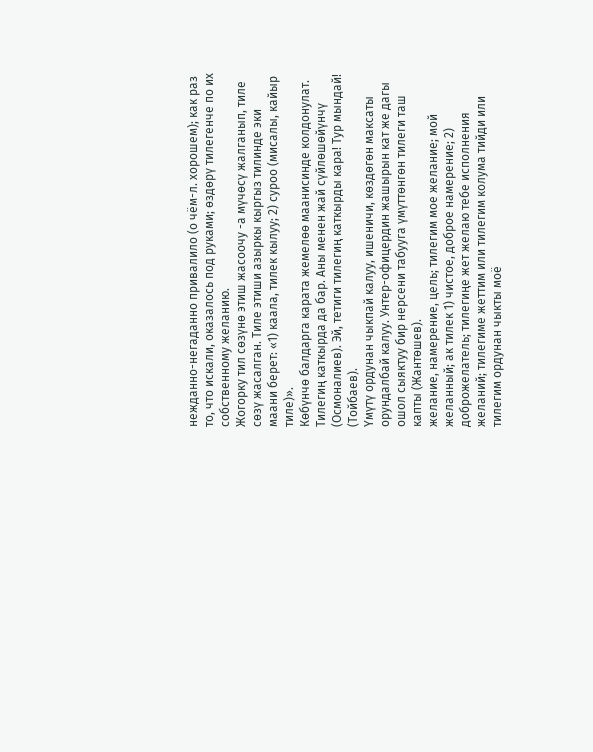нежданно-негаданно привалило (о чём-л. хорошем); как раз то, что искали, оказалось под руками; өздөрү тилегенче по их собственному желанию.
Жогорку тил сөзүнө этиш жасоочу -а мүчөсү жалганып, тиле сөзү жасалган. Тиле этиши азыркы кыргыз тилинде эки маани берет: «1) каала, тилек кылуу; 2) суроо (мисалы, кайыр тиле)».
Көбүнчө балдарга карата жемелөө маанисинде колдонулат. Тилегиң каткырда да бар. Аны менен жай сүйлөшөйүнчү (Осмоналиев). Эй, тетиги тилегиң каткырды кара! Тур мындай! (Тойбаев).
Үмүтү ордунан чыкпай калуу, ишеничи, көздөгөн максаты орундалбай калуу. Унтер-офицердин жашырын кат же дагы ошол сыяктуу бир нерсени табууга үмүттөнгөн тилеги таш капты (Жантөшев).
желание, намерение, цель; тилегим мое желание; мой желанный; ак тилек 1) чистое, доброе намерение; 2) доброжелатель; тилегиңе жет желаю тебе исполнения желаний; тилегиме жеттим или тилегим колума тийди или тилегим ордунан чыкты моё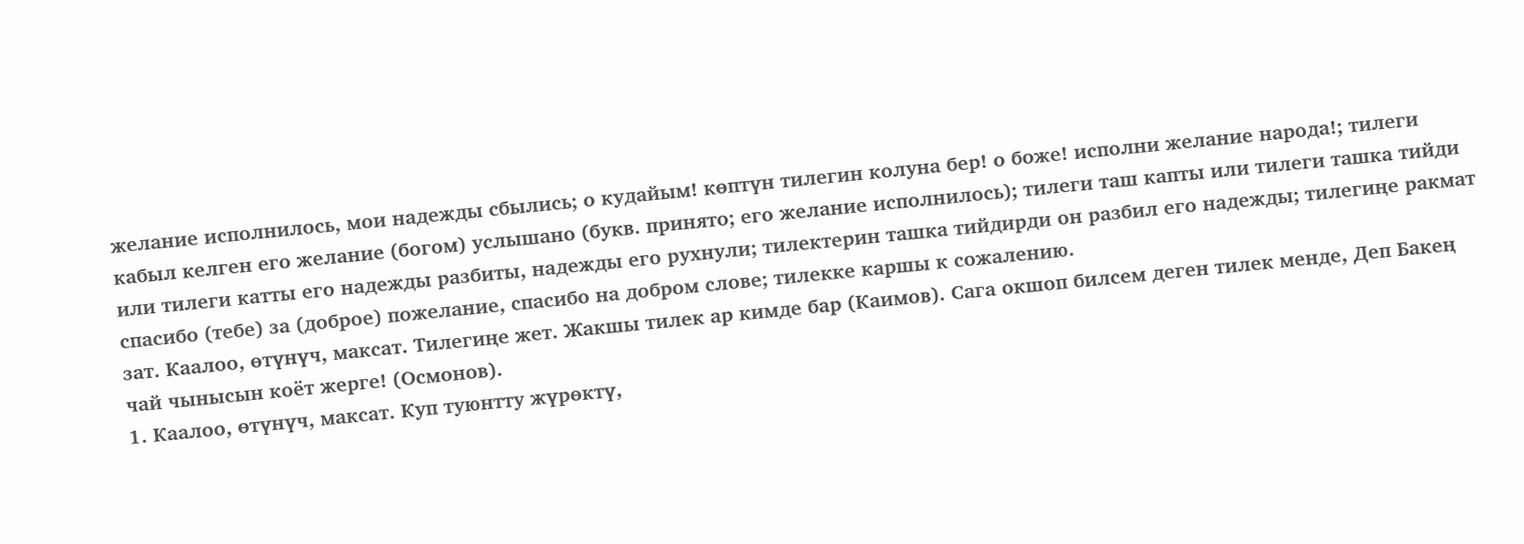желание исполнилось, мои надежды сбылись; о кудайым! көптүн тилегин колуна бер! о боже! исполни желание народа!; тилеги кабыл келген его желание (богом) услышано (букв. принято; его желание исполнилось); тилеги таш капты или тилеги ташка тийди или тилеги катты его надежды разбиты, надежды его рухнули; тилектерин ташка тийдирди он разбил его надежды; тилегиңе ракмат спасибо (тебе) за (доброе) пожелание, спасибо на добром слове; тилекке каршы к сожалению.
зат. Каалоо, өтүнүч, максат. Тилегиңе жет. Жакшы тилек ар кимде бар (Каимов). Сага окшоп билсем деген тилек менде, Деп Бакең чай чынысын коёт жерге! (Осмонов).
1. Каалоо, өтүнүч, максат. Куп туюнтту жүрөктү,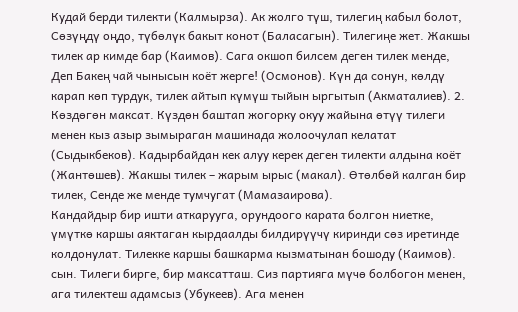Кудай берди тилекти (Калмырза). Ак жолго түш, тилегиң кабыл болот, Сөзүңдү оңдо, түбөлүк бакыт конот (Баласагын). Тилегиңе жет. Жакшы тилек ар кимде бар (Каимов). Сага окшоп билсем деген тилек менде, Деп Бакең чай чынысын коёт жерге! (Осмонов). Күн да сонун, көлдү карап көп турдук, тилек айтып күмүш тыйын ыргытып (Акматалиев). 2. Көздөгөн максат. Күздөн баштап жогорку окуу жайына өтүү тилеги менен кыз азыр зымыраган машинада жолоочулап келатат (Сыдыкбеков). Кадырбайдан кек алуу керек деген тилекти алдына коёт (Жантөшев). Жакшы тилек – жарым ырыс (макал). Өтөлбөй калган бир тилек, Сенде же менде тумчугат (Мамазаирова).
Кандайдыр бир ишти аткарууга, орундоого карата болгон ниетке, үмүткө каршы аяктаган кырдаалды билдирүүчү киринди сөз иретинде колдонулат. Тилекке каршы башкарма кызматынан бошоду (Каимов).
сын. Тилеги бирге, бир максатташ. Сиз партияга мүчө болбогон менен, ага тилектеш адамсыз (Убукеев). Ага менен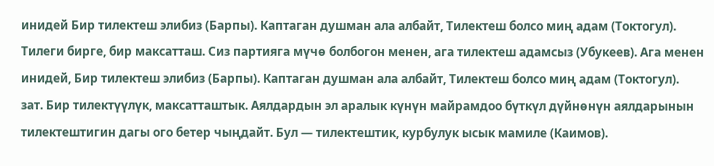инидей Бир тилектеш элибиз (Барпы). Каптаган душман ала албайт, Тилектеш болсо миң адам (Токтогул).
Тилеги бирге, бир максатташ. Сиз партияга мүчө болбогон менен, ага тилектеш адамсыз (Убукеев). Ага менен инидей, Бир тилектеш элибиз (Барпы). Каптаган душман ала албайт, Тилектеш болсо миң адам (Токтогул).
зат. Бир тилектүүлүк, максатташтык. Аялдардын эл аралык күнүн майрамдоо бүткүл дүйнөнүн аялдарынын тилектештигин дагы ого бетер чыңдайт. Бул — тилектештик, курбулук ысык мамиле (Каимов).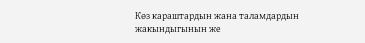Көз караштардын жана таламдардын жакындыгынын же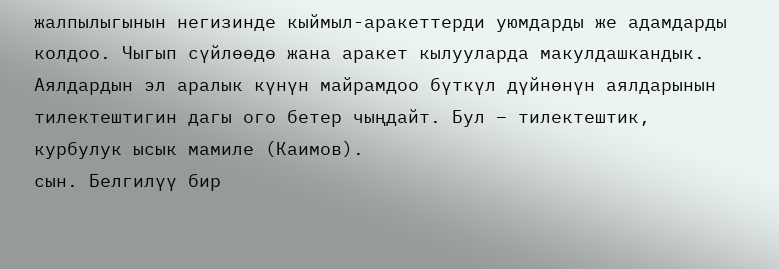жалпылыгынын негизинде кыймыл-аракеттерди уюмдарды же адамдарды колдоо. Чыгып сүйлөөдө жана аракет кылууларда макулдашкандык. Аялдардын эл аралык күнүн майрамдоо бүткүл дүйнөнүн аялдарынын тилектештигин дагы ого бетер чыңдайт. Бул – тилектештик, курбулук ысык мамиле (Каимов).
сын. Белгилүү бир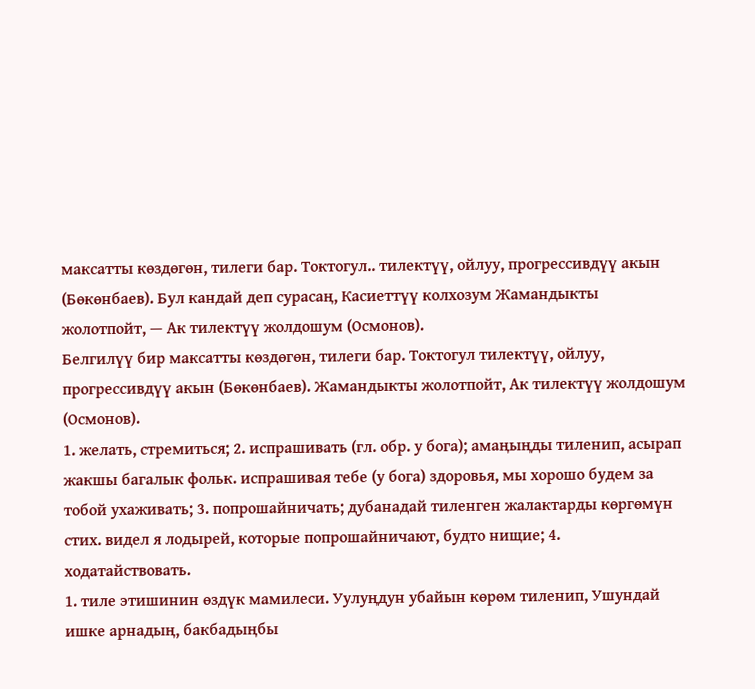максатты көздөгөн, тилеги бар. Токтогул.. тилектүү, ойлуу, прогрессивдүү акын (Бөкөнбаев). Бул кандай деп сурасаң, Касиеттүү колхозум Жамандыкты жолотпойт, — Ак тилектүү жолдошум (Осмонов).
Белгилүү бир максатты көздөгөн, тилеги бар. Токтогул тилектүү, ойлуу, прогрессивдүү акын (Бөкөнбаев). Жамандыкты жолотпойт, Ак тилектүү жолдошум (Осмонов).
1. желать, стремиться; 2. испрашивать (гл. обр. у бога); амаңыңды тиленип, асырап жакшы багалык фольк. испрашивая тебе (у бога) здоровья, мы хорошо будем за тобой ухаживать; 3. попрошайничать; дубанадай тиленген жалактарды көргөмүн стих. видел я лодырей, которые попрошайничают, будто нищие; 4. ходатайствовать.
1. тиле этишинин өздүк мамилеси. Уулуңдун убайын көрөм тиленип, Ушундай ишке арнадың, бакбадыңбы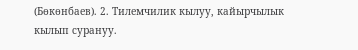(Бөкөнбаев). 2. Тилемчилик кылуу, кайырчылык кылып сурануу.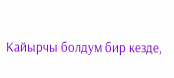Кайырчы болдум бир кезде,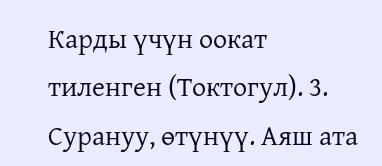Карды үчүн оокат тиленген (Токтогул). 3. Сурануу, өтүнүү. Аяш ата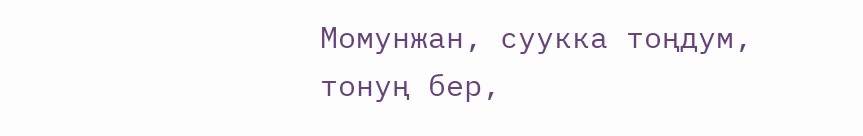Момунжан, суукка тоңдум, тонуң бер,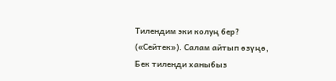Тилендим эки колуң бер? («Сейтек»). Салам айтып өзүңө, Бек тиленди ханыбыз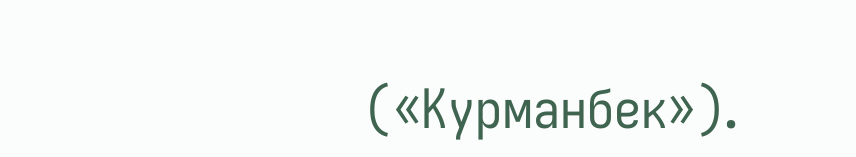(«Курманбек»).